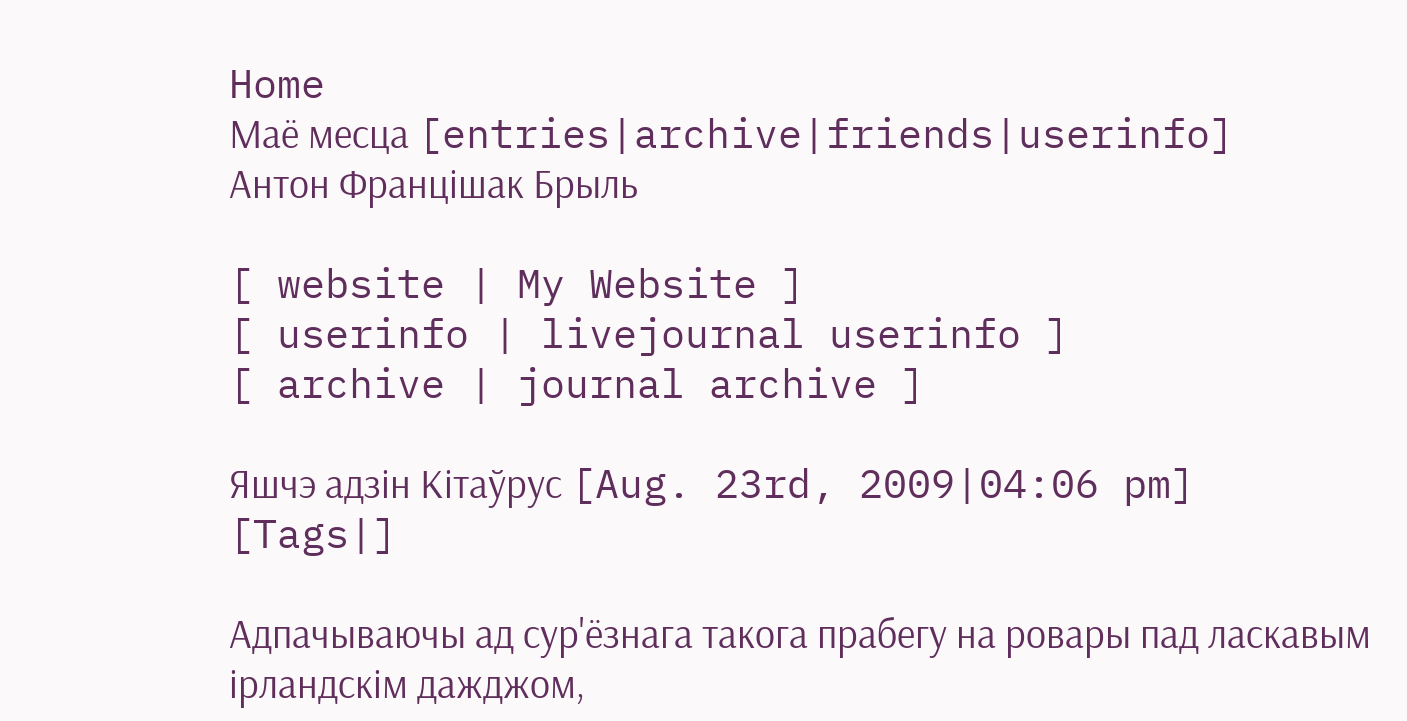Home
Маё месца [entries|archive|friends|userinfo]
Антон Францішак Брыль

[ website | My Website ]
[ userinfo | livejournal userinfo ]
[ archive | journal archive ]

Яшчэ адзін Кітаўрус [Aug. 23rd, 2009|04:06 pm]
[Tags|]

Адпачываючы ад сур'ёзнага такога прабегу на ровары пад ласкавым ірландскім дажджом,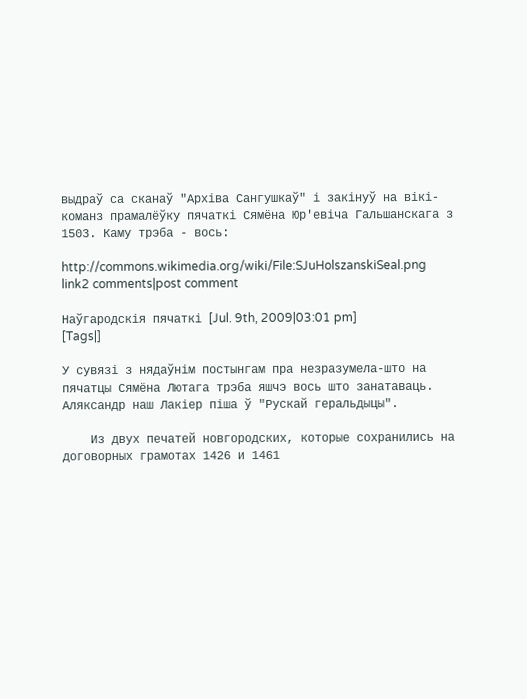выдраў са сканаў "Архіва Сангушкаў" і закінуў на вікі-команз прамалёўку пячаткі Сямёна Юр'евіча Гальшанскага з 1503. Каму трэба - вось:

http://commons.wikimedia.org/wiki/File:SJuHolszanskiSeal.png
link2 comments|post comment

Наўгародскія пячаткі [Jul. 9th, 2009|03:01 pm]
[Tags|]

У сувязі з нядаўнім постынгам пра незразумела-што на пячатцы Сямёна Лютага трэба яшчэ вось што занатаваць. Аляксандр наш Лакіер піша ў "Рускай геральдыцы".

    Из двух печатей новгородских, которые сохранились на договорных грамотах 1426 и 1461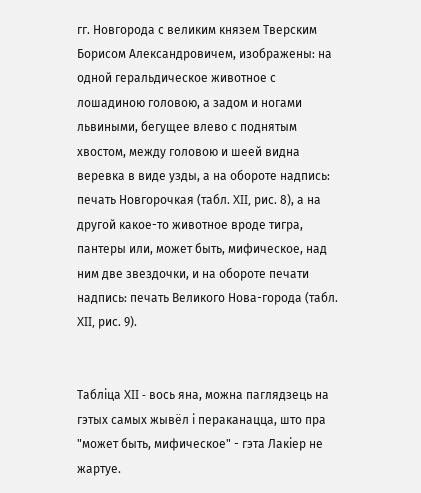гг. Новгорода с великим князем Тверским Борисом Александровичем, изображены: на одной геральдическое животное с лошадиною головою, а задом и ногами львиными, бегущее влево с поднятым хвостом, между головою и шеей видна веревка в виде узды, а на обороте надпись: печать Новгорочкая (табл. XII, рис. 8), а на другой какое-то животное вроде тигра, пантеры или, может быть, мифическое, над ним две звездочки, и на обороте печати надпись: печать Великого Нова-города (табл. XII, рис. 9).


Табліца XII - вось яна, можна паглядзець на гэтых самых жывёл і пераканацца, што пра "может быть, мифическое" - гэта Лакіер не жартуе.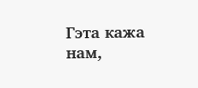Гэта кажа нам,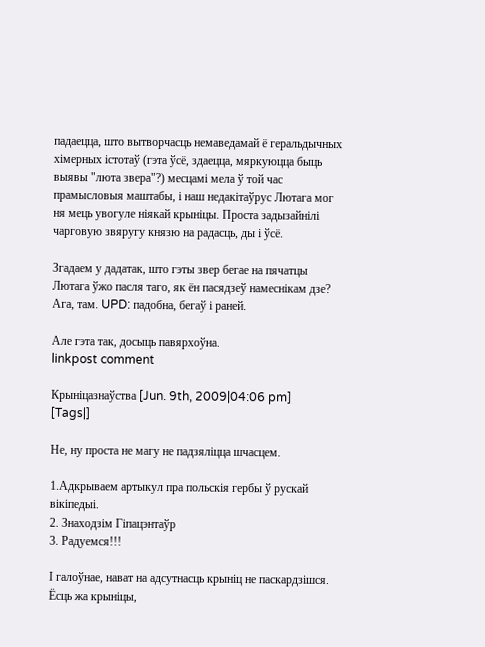падаецца, што вытворчасць немаведамай ё геральдычных хімерных істотаў (гэта ўсё, здаецца, мяркуюцца быць выявы "люта звера"?) месцамі мела ў той час прамысловыя маштабы, і наш недакітаўрус Лютага мог ня мець увогуле ніякай крыніцы. Проста задызайнілі чарговую звяругу князю на радасць, ды і ўсё.

Згадаем у дадатак, што гэты звер бегае на пячатцы Лютага ўжо пасля таго, як ён пасядзеў намеснікам дзе? Ага, там. UPD: падобна, бегаў і раней.

Але гэта так, досыць павярхоўна.
linkpost comment

Крыніцазнаўства [Jun. 9th, 2009|04:06 pm]
[Tags|]

Не, ну проста не магу не падзяліцца шчасцем.

1.Адкрываем артыкул пра польскія гербы ў рускай вікіпедыі.
2. Знаходзім Гіпацэнтаўр
3. Радуемся!!!

І галоўнае, нават на адсутнасць крыніц не паскардзішся. Ёсць жа крыніцы,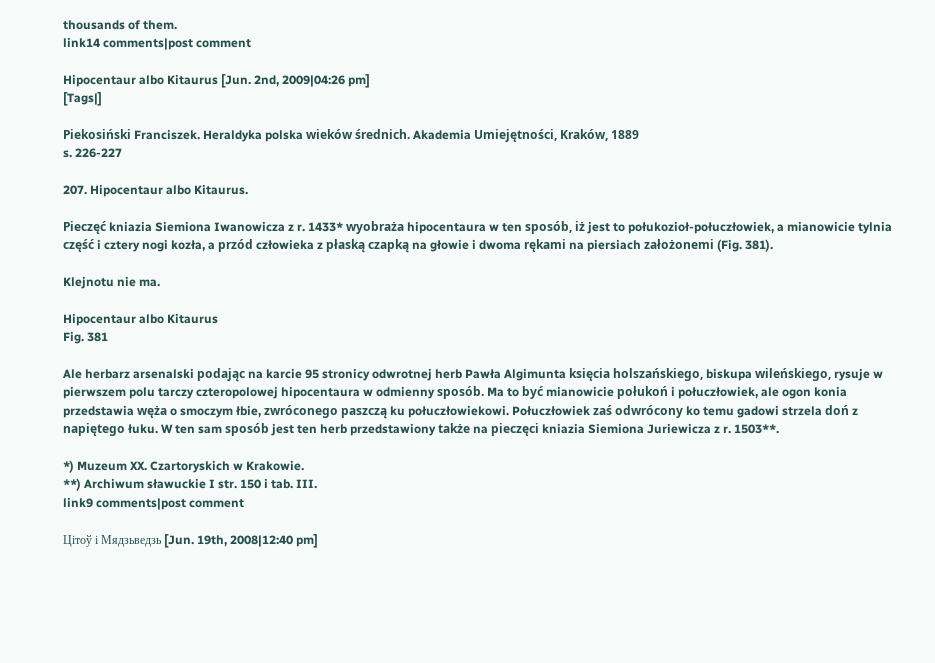thousands of them.
link14 comments|post comment

Hipocentaur albo Kitaurus [Jun. 2nd, 2009|04:26 pm]
[Tags|]

Piekosiński Franciszek. Heraldyka polska wieków średnich. Akademia Umiejętności, Kraków, 1889
s. 226-227

207. Hipocentaur albo Kitaurus.

Pieczęć kniazia Siemiona Iwanowicza z r. 1433* wyobraża hipocentaura w ten sposób, iż jest to połukozioł-połuczłowiek, a mianowicie tylnia część i cztery nogi kozła, a przód człowieka z płaską czapką na głowie i dwoma rękami na piersiach założonemi (Fig. 381).

Klejnotu nie ma.

Hipocentaur albo Kitaurus
Fig. 381

Ale herbarz arsenalski podając na karcie 95 stronicy odwrotnej herb Pawła Algimunta księcia holszańskiego, biskupa wileńskiego, rysuje w pierwszem polu tarczy czteropolowej hipocentaura w odmienny sposób. Ma to być mianowicie połukoń i połuczłowiek, ale ogon konia przedstawia węża o smoczym łbie, zwróconego paszczą ku połuczłowiekowi. Połuczłowiek zaś odwrócony ko temu gadowi strzela doń z napiętego łuku. W ten sam sposób jest ten herb przedstawiony także na pieczęci kniazia Siemiona Juriewicza z r. 1503**.

*) Muzeum XX. Czartoryskich w Krakowie.
**) Archiwum sławuckie I str. 150 i tab. III.
link9 comments|post comment

Цітоў і Мядзьведзь [Jun. 19th, 2008|12:40 pm]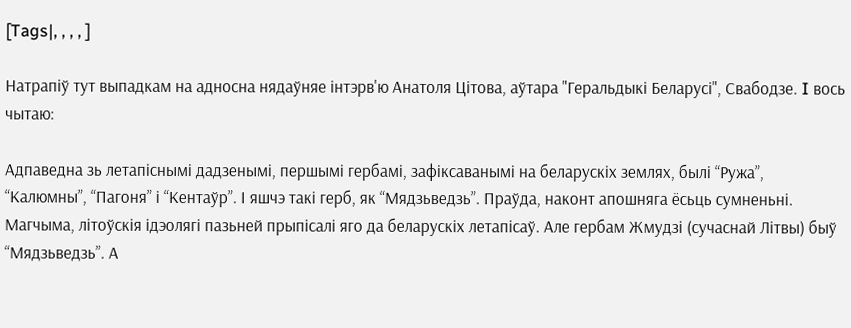[Tags|, , , , ]

Натрапіў тут выпадкам на адносна нядаўняе інтэрв'ю Анатоля Цітова, аўтара "Геральдыкі Беларусі", Свабодзе. I вось чытаю:

Адпаведна зь летапіснымі дадзенымі, першымі гербамі, зафіксаванымі на беларускіх землях, былі “Ружа”, “Калюмны”, “Пагоня” і “Кентаўр”. І яшчэ такі герб, як “Мядзьведзь”. Праўда, наконт апошняга ёсьць сумненьні. Магчыма, літоўскія ідэолягі пазьней прыпісалі яго да беларускіх летапісаў. Але гербам Жмудзі (сучаснай Літвы) быў “Мядзьведзь”. А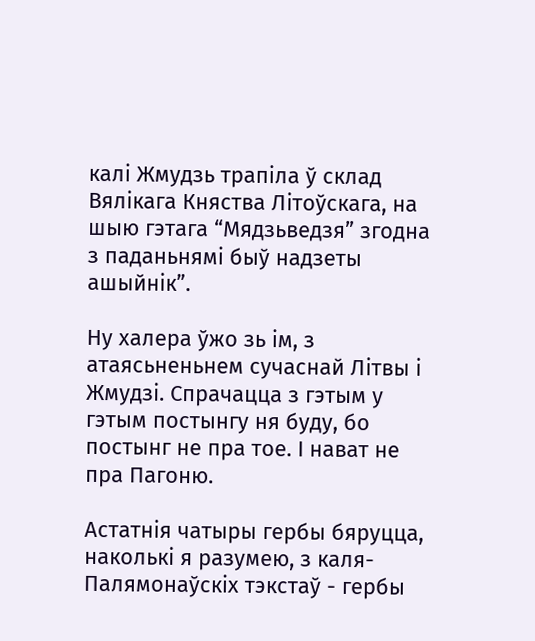калі Жмудзь трапіла ў склад Вялікага Княства Літоўскага, на шыю гэтага “Мядзьведзя” згодна з паданьнямі быў надзеты ашыйнік”.

Ну халера ўжо зь ім, з атаясьненьнем сучаснай Літвы і Жмудзі. Спрачацца з гэтым у гэтым постынгу ня буду, бо постынг не пра тое. І нават не пра Пагоню.

Астатнія чатыры гербы бяруцца, наколькі я разумею, з каля-Палямонаўскіх тэкстаў - гербы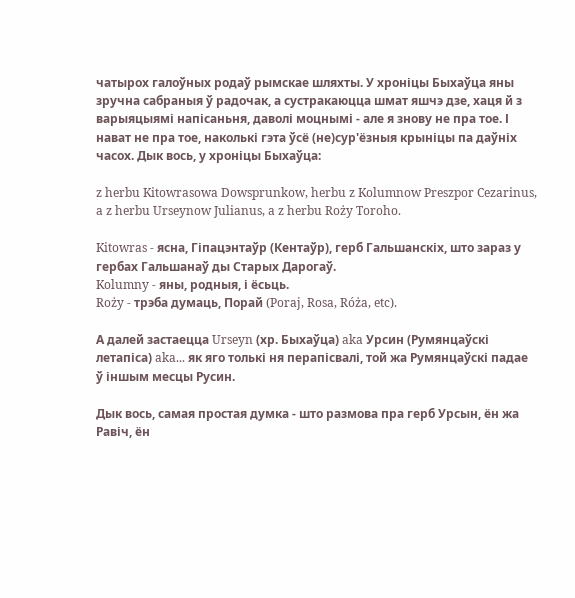чатырох галоўных родаў рымскае шляхты. У хроніцы Быхаўца яны зручна сабраныя ў радочак, а сустракаюцца шмат яшчэ дзе, хаця й з варыяцыямі напісаньня, даволі моцнымі - але я знову не пра тое. І нават не пра тое, наколькі гэта ўсё (не)сур'ёзныя крыніцы па даўніх часох. Дык вось, у хроніцы Быхаўца:

z herbu Kitowrasowa Dowsprunkow, herbu z Kolumnow Preszpor Cezarinus, a z herbu Urseynow Julianus, a z herbu Roży Toroho.

Kitowras - ясна, Гіпацэнтаўр (Кентаўр), герб Гальшанскіх, што зараз у гербах Гальшанаў ды Старых Дарогаў.
Kolumny - яны, родныя, і ёсьць.
Roży - трэба думаць, Порай (Poraj, Rosa, Róża, etc).

А далей застаецца Urseyn (хр. Быхаўца) aka Урсин (Румянцаўскі летапіса) aka... як яго толькі ня перапісвалі, той жа Румянцаўскі падае ў іншым месцы Русин.

Дык вось, самая простая думка - што размова пра герб Урсын, ён жа Равіч, ён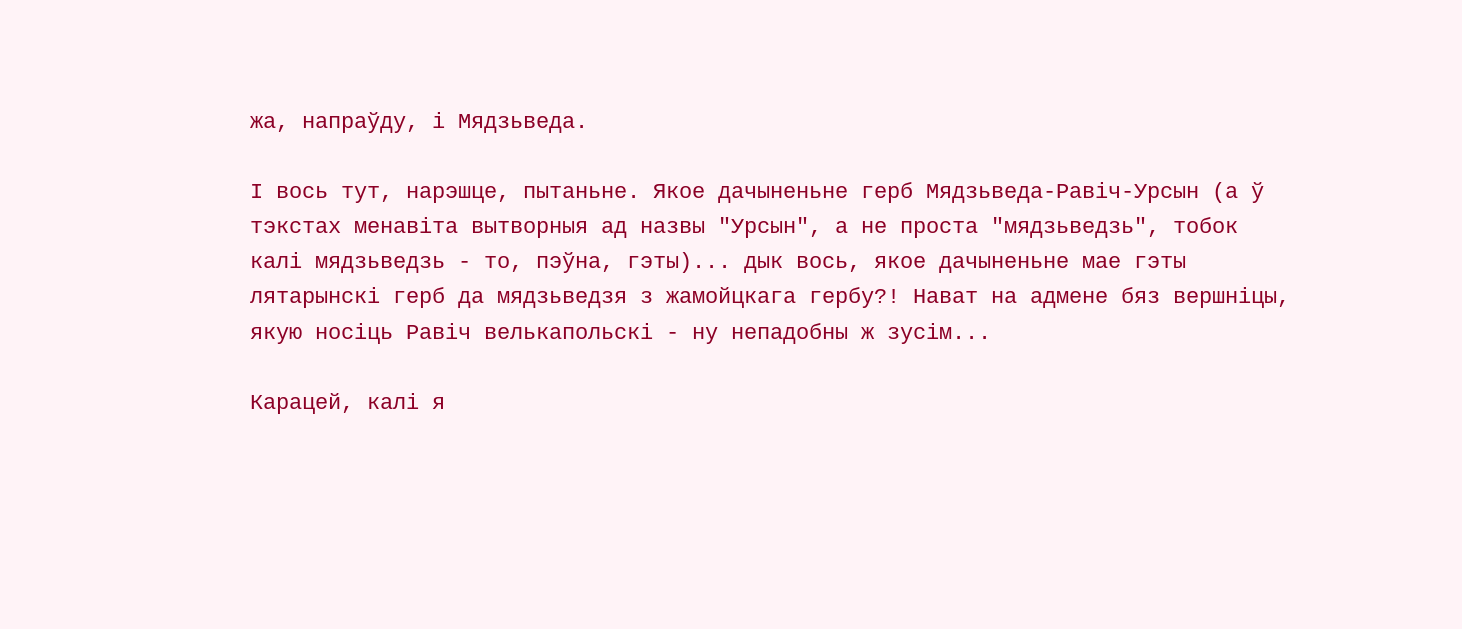жа, напраўду, і Мядзьведа.

І вось тут, нарэшце, пытаньне. Якое дачыненьне герб Мядзьведа-Равіч-Урсын (а ў тэкстах менавіта вытворныя ад назвы "Урсын", а не проста "мядзьведзь", тобок калі мядзьведзь - то, пэўна, гэты)... дык вось, якое дачыненьне мае гэты лятарынскі герб да мядзьведзя з жамойцкага гербу?! Нават на адмене бяз вершніцы, якую носіць Равіч велькапольскі - ну непадобны ж зусім...

Карацей, калі я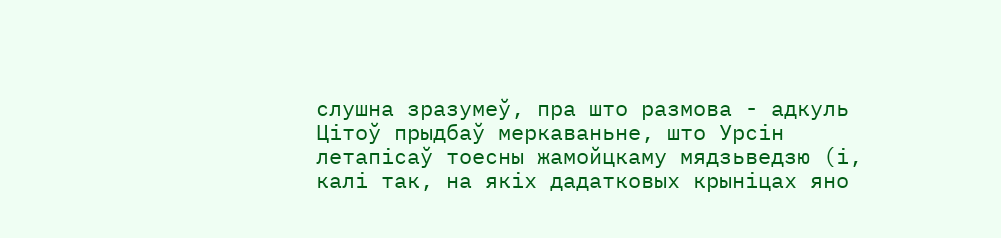слушна зразумеў, пра што размова - адкуль Цітоў прыдбаў меркаваньне, што Урсін летапісаў тоесны жамойцкаму мядзьведзю (і, калі так, на якіх дадатковых крыніцах яно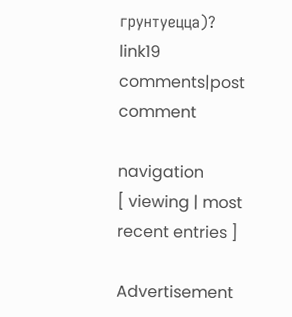грунтуецца)?
link19 comments|post comment

navigation
[ viewing | most recent entries ]

Advertisement